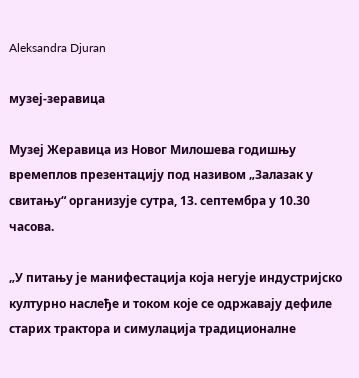Aleksandra Djuran

музеј-зеравица

Музеј Жеравица из Новог Милошева годишњу времеплов презентацију под називом „Залазак у свитању“ организује сутра, 13. септембра у 10.30 часова.

„У питању је манифестација која негује индустријско културно наслеђе и током које се одржавају дефиле старих трактора и симулација традиционалне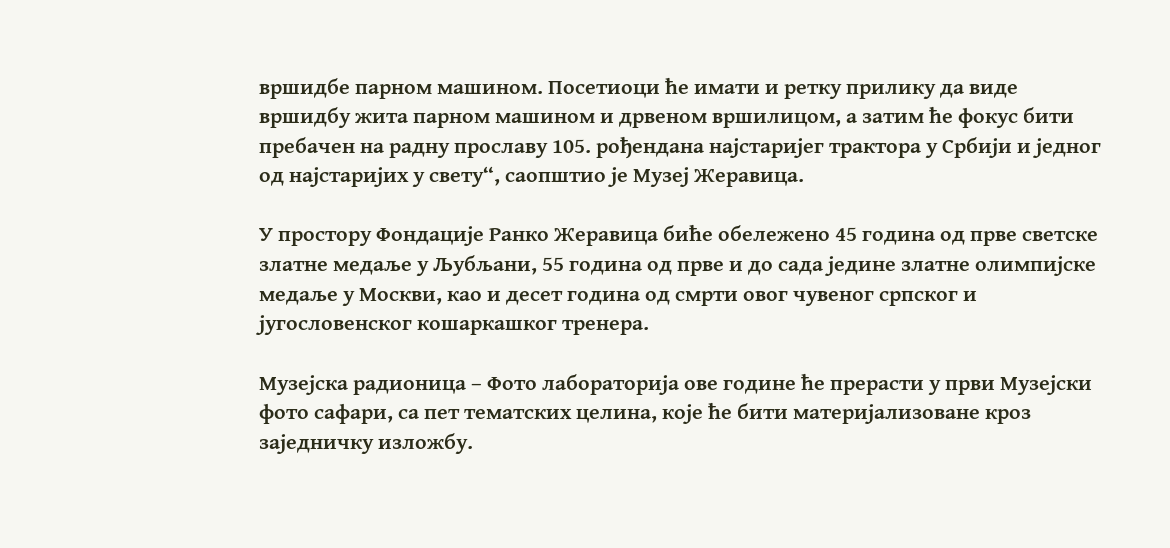вршидбе парном машином. Посетиоци ће имати и ретку прилику да виде вршидбу жита парном машином и дрвеном вршилицом, а затим ће фокус бити пребачен на радну прославу 105. рођендана најстаријег трактора у Србији и једног од најстаријих у свету“, саопштио је Музеј Жеравица.

У простору Фондације Ранко Жеравица биће обележено 45 година од прве светске златне медаље у Љубљани, 55 година од прве и до сада једине златне олимпијске медаље у Москви, као и десет година од смрти овог чувеног српског и југословенског кошаркашког тренера.

Музејска радионица – Фото лабораторија ове године ће прерасти у први Музејски фото сафари, са пет тематских целина, које ће бити материјализоване кроз заједничку изложбу.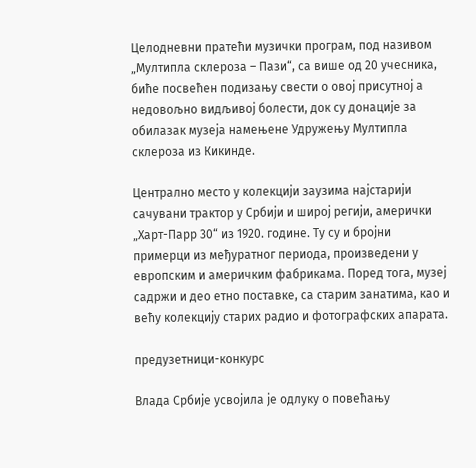Целодневни пратећи музички програм, под називом „Мултипла склероза – Пази“, са више од 20 учесника, биће посвећен подизању свести о овој присутној а недовољно видљивој болести, док су донације за обилазак музеја намењене Удружењу Мултипла склероза из Кикинде.

Централно место у колекцији заузима најстарији сачувани трактор у Србији и широј регији, амерички „Харт-Парр 30“ из 1920. године. Ту су и бројни примерци из међуратног периода, произведени у европским и америчким фабрикама. Поред тога, музеј садржи и део етно поставке, са старим занатима, као и већу колекцију старих радио и фотографских апарата.

предузетници-конкурс

Влада Србије усвојила је одлуку о повећању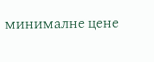минималне цене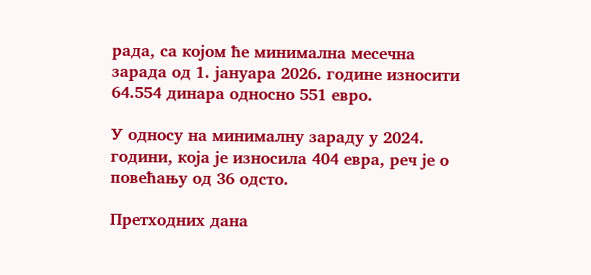рада, са којом ће минимална месечна зарада од 1. јануара 2026. године износити 64.554 динара односно 551 евро.

У односу на минималну зараду у 2024. години, која је износила 404 евра, реч је о повећању од 36 одсто.

Претходних дана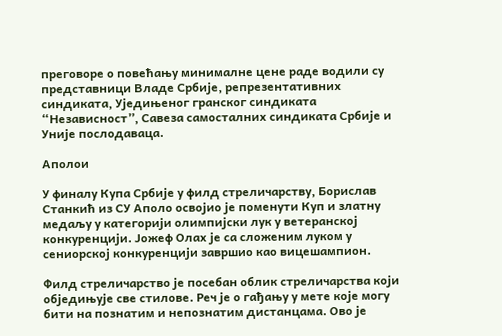преговоре о повећању минималне цене раде водили су представници Владе Србије, репрезентативних синдиката, Уједињеног гранског синдиката “Независност”, Савеза самосталних синдиката Србије и Уније послодаваца.

Аполои

У финалу Купа Србије у филд стреличарству, Борислав Станкић из СУ Аполо освојио је поменути Куп и златну медаљу у категорији олимпијски лук у ветеранској конкуренцији. Јожеф Олах је са сложеним луком у сениорској конкуренцији завршио као вицешампион.

Филд стреличарство је посебан облик стреличарства који обједињује све стилове. Реч је о гађању у мете које могу бити на познатим и непознатим дистанцама. Ово је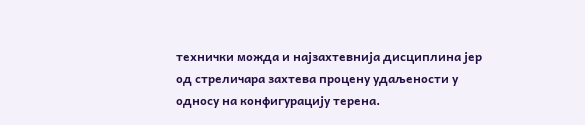технички можда и најзахтевнија дисциплина јер од стреличара захтева процену удаљености у односу на конфигурацију терена.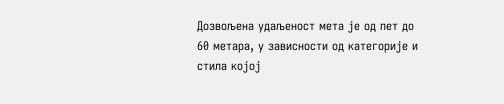Дозвољена удаљеност мета је од пет до 60 метара, у зависности од категорије и стила којој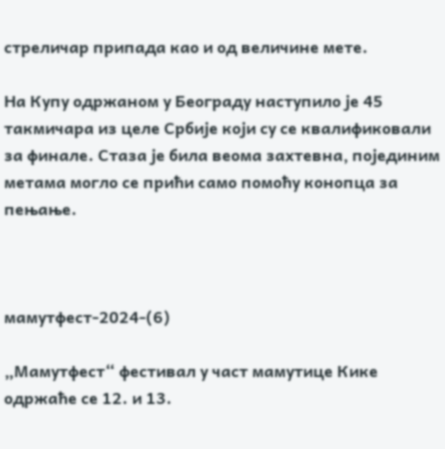стреличар припада као и од величине мете.

На Купу одржаном у Београду наступило је 45 такмичара из целе Србије који су се квалификовали за финале. Стаза је била веома захтевна, појединим метама могло се прићи само помоћу конопца за пењање.



мамутфест-2024-(6)

„Мамутфест“ фестивал у част мамутице Кике  одржаће се 12. и 13.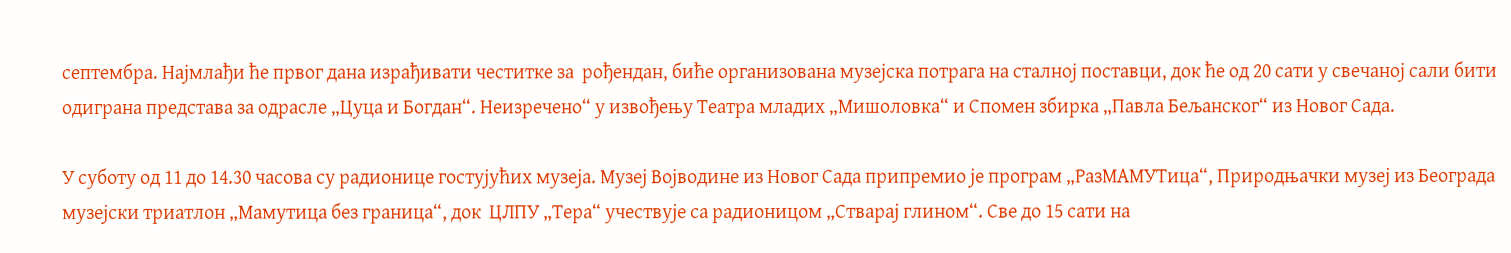септембра. Најмлађи ће првог дана израђивати честитке за  рођендан, биће организована музејска потрага на сталној поставци, док ће од 20 сати у свечаној сали бити одиграна представа за одрасле „Цуца и Богдан“. Неизречено“ у извођењу Театра младих „Мишоловка“ и Спомен збирка „Павла Бељанског“ из Новог Сада.

У суботу од 11 до 14.30 часова су радионице гостујућих музеја. Музеј Војводине из Новог Сада припремио је програм „РазМАМУТица“, Природњачки музеј из Београда музејски триатлон „Мамутица без граница“, док  ЦЛПУ „Тера“ учествује са радионицом „Стварај глином“. Све до 15 сати на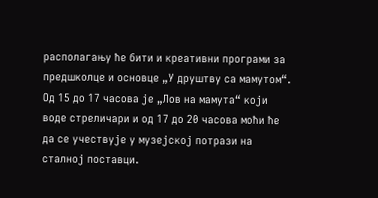располагању ће бити и креативни програми за предшколце и основце „У друштву са мамутом“. Од 15 до 17 часова је „Лов на мамута“ који воде стреличари и од 17 до 20 часова моћи ће да се учествује у музејској потрази на сталној поставци.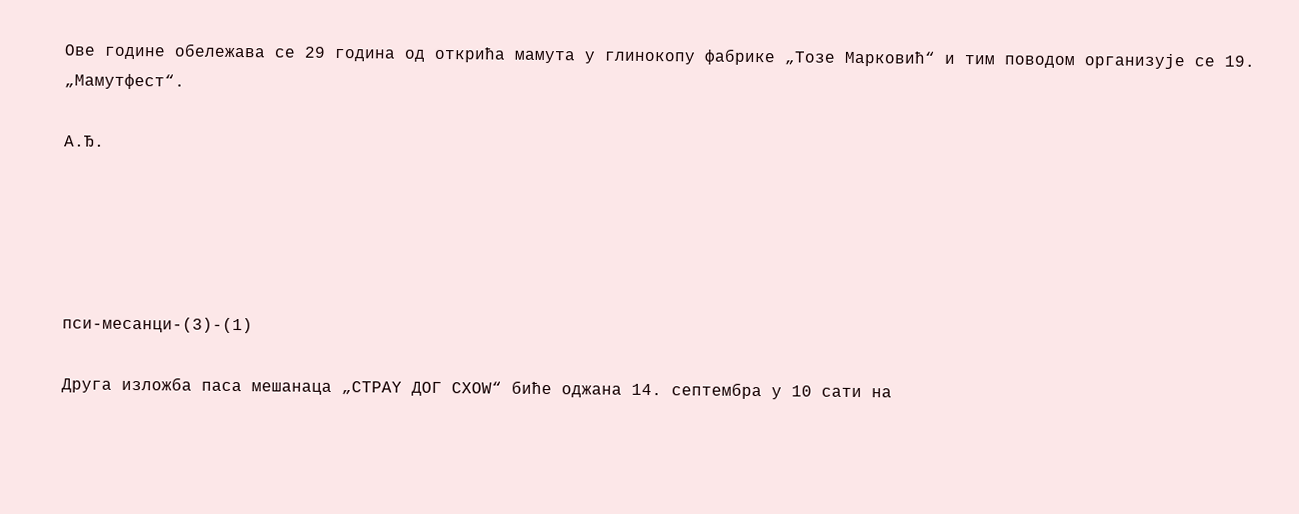Ове године обележава се 29 година од открића мамута у глинокопу фабрике „Тозе Марковић“ и тим поводом организује се 19. „Мамутфест“.

А.Ђ.





пси-месанци-(3)-(1)

Друга изложба паса мешанаца „СТРАY ДОГ СХОW“ биће оджана 14. септембра у 10 сати на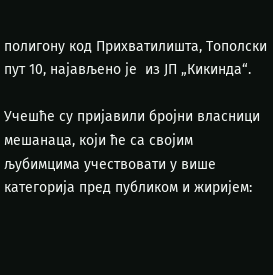полигону код Прихватилишта, Тополски пут 10, најављено је  из ЈП „Кикинда“.

Учешће су пријавили бројни власници мешанаца, који ће са својим љубимцима учествовати у више категорија пред публиком и жиријем: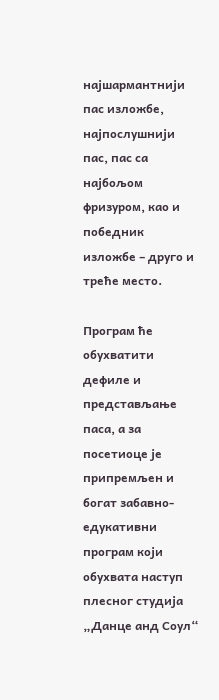најшармантнији пас изложбе, најпослушнији пас, пас са најбољом фризуром, као и победник изложбе – друго и треће место.

Програм ће обухватити дефиле и представљање паса, а за посетиоце је припремљен и богат забавно-едукативни програм који обухвата наступ плесног студија „Данце анд Соул“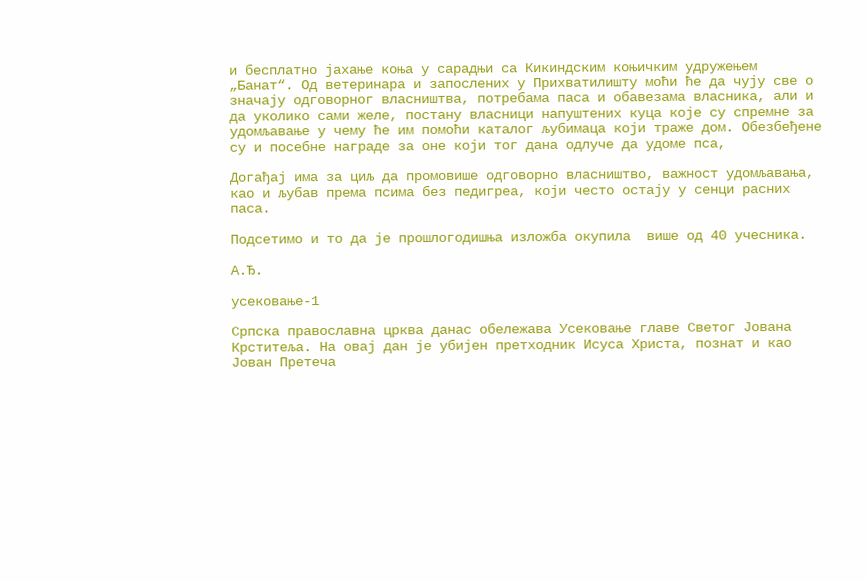и бесплатно јахање коња у сарадњи са Кикиндским коњичким удружењем „Банат“. Од ветеринара и запослених у Прихватилишту моћи ће да чују све о значају одговорног власништва, потребама паса и обавезама власника, али и да уколико сами желе, постану власници напуштених куца које су спремне за удомљавање у чему ће им помоћи каталог љубимаца који траже дом. Обезбеђене су и посебне награде за оне који тог дана одлуче да удоме пса,

Догађај има за циљ да промовише одговорно власништво, важност удомљавања, као и љубав према псима без педигреа, који често остају у сенци расних паса.

Подсетимо и то да је прошлогодишња изложба окупила  више од 40 учесника.

А.Ђ.

усековање-1

Српска православна црква данас обележава Усековање главе Светог Јована Крститеља. На овај дан је убијен претходник Исуса Христа, познат и као Јован Претеча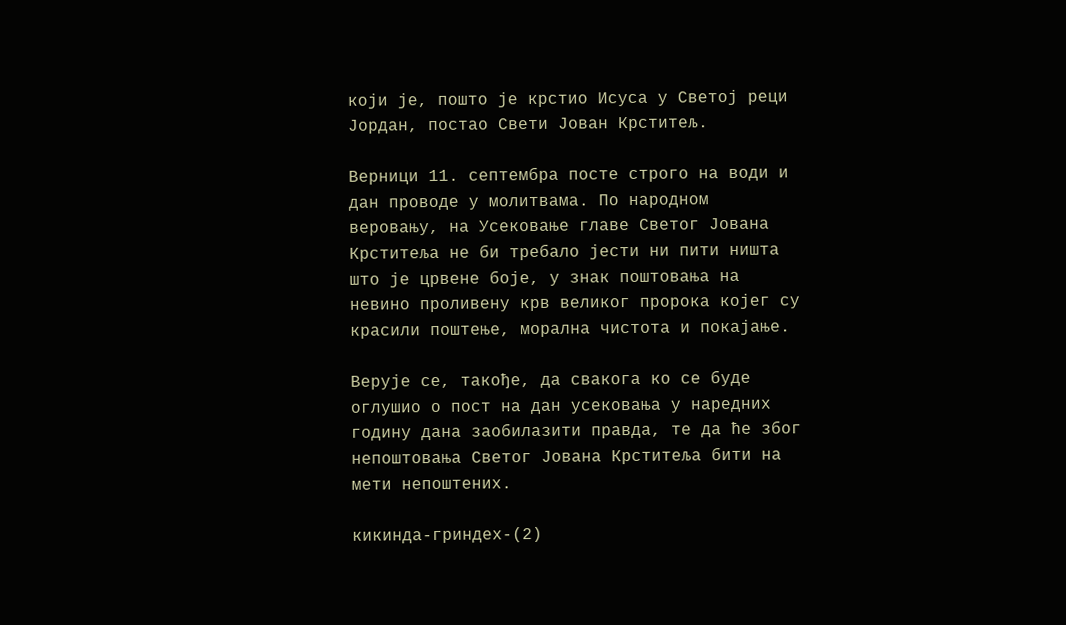који је, пошто је крстио Исуса у Светој реци Јордан, постао Свети Јован Крститељ.

Верници 11. септембра посте строго на води и дан проводе у молитвама. По народном веровању, на Усековање главе Светог Јована Крститеља не би требало јести ни пити ништа што је црвене боје, у знак поштовања на невино проливену крв великог пророка којег су красили поштење, морална чистота и покајање.

Верује се, такође, да свакога ко се буде оглушио о пост на дан усековања у наредних годину дана заобилазити правда, те да ће због непоштовања Светог Јована Крститеља бити на мети непоштених.

кикинда-гриндеx-(2)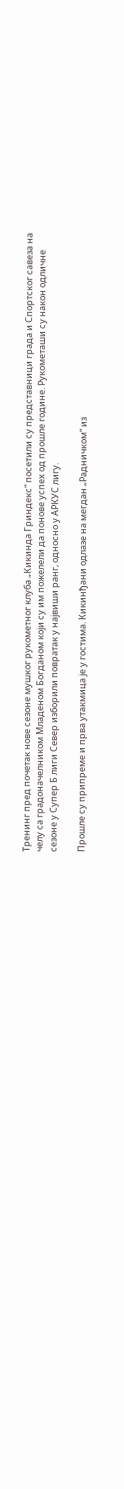Тренинг пред почетак нове сезоне мушког рукометног клуба „Кикинда Гриндекс“ посетили су представници града и Спортског савеза на челу са градоначелником Младеном Богданом који су им пожелели да понове успех од прошле године. Рукометаши су након одличне сезоне у Супер Б лиги Север изборили повратак у највиши ранг, односно у АРКУС лигу.

Прошле су припреме и прва утакмица је у гостима. Кикинђани одлазе на мегдан „Радничком“ из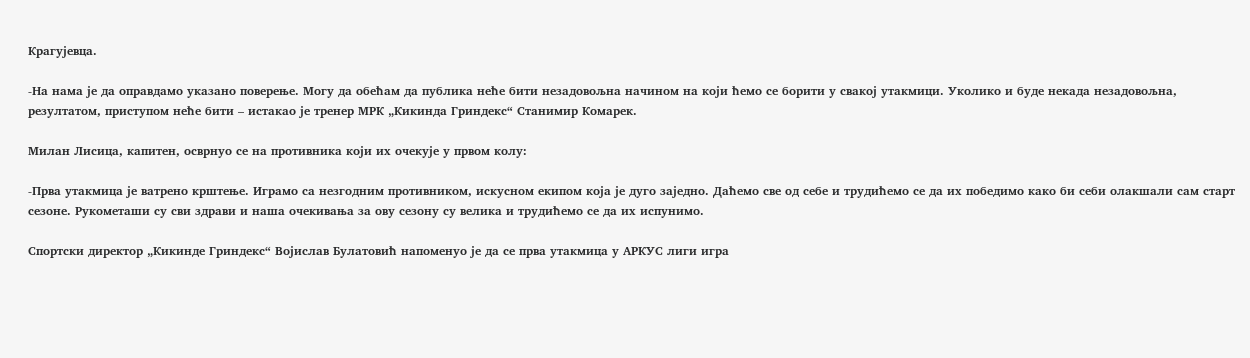Крагујевца.

-На нама је да оправдамо указано поверење. Могу да обећам да публика неће бити незадовољна начином на који ћемо се борити у свакој утакмици. Уколико и буде некада незадовољна, резултатом, приступом неће бити – истакао је тренер МРК „Кикинда Гриндекс“ Станимир Комарек.

Милан Лисица, капитен, осврнуо се на противника који их очекује у првом колу:

-Прва утакмица је ватрено крштење. Играмо са незгодним противником, искусном екипом која је дуго заједно. Даћемо све од себе и трудићемо се да их победимо како би себи олакшали сам старт сезоне. Рукометаши су сви здрави и наша очекивања за ову сезону су велика и трудићемо се да их испунимо.

Спортски директор „Кикинде Гриндекс“ Војислав Булатовић напоменуо је да се прва утакмица у АРКУС лиги игра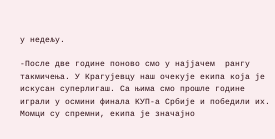у недељу.

-После две године поново смо у најјачем  рангу такмичења. У Крагујевцу наш очекује екипа која је искусан суперлигаш. Са њима смо прошле године играли у осмини финала КУП-а Србије и победили их. Момци су спремни, екипа је значајно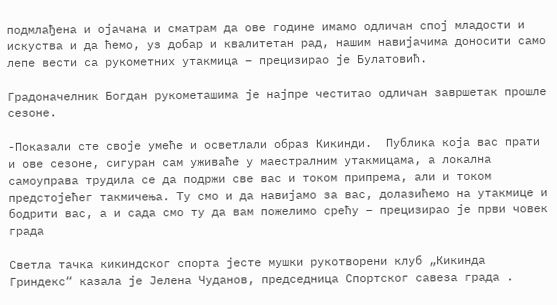подмлађена и ојачана и сматрам да ове године имамо одличан спој младости и искуства и да ћемо, уз добар и квалитетан рад, нашим навијачима доносити само лепе вести са рукометних утакмица – прецизирао је Булатовић.

Градоначелник Богдан рукометашима је најпре честитао одличан завршетак прошле сезоне.

-Показали сте своје умеће и осветлали образ Кикинди.  Публика која вас прати и ове сезоне, сигуран сам уживаће у маестралним утакмицама, а локална самоуправа трудила се да подржи све вас и током припрема, али и током предстојећег такмичења. Ту смо и да навијамо за вас, долазићемо на утакмице и бодрити вас, а и сада смо ту да вам пожелимо срећу – прецизирао је први човек града

Светла тачка кикиндског спорта јесте мушки рукотворени клуб „Кикинда Гриндекс“ казала је Јелена Чуданов, председница Спортског савеза града .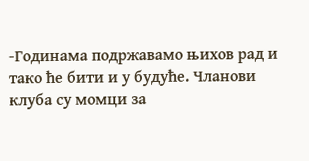-Годинама подржавамо њихов рад и тако ће бити и у будуће. Чланови клуба су момци за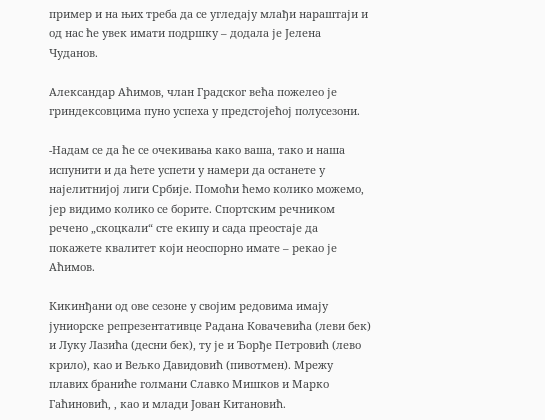пример и на њих треба да се угледају млађи нараштаји и од нас ће увек имати подршку – додала је Јелена Чуданов.

Александар Аћимов, члан Градског већа пожелео је гриндексовцима пуно успеха у предстојећој полусезони.

-Надам се да ће се очекивања како ваша, тако и наша испунити и да ћете успети у намери да останете у најелитнијој лиги Србије. Помоћи ћемо колико можемо, јер видимо колико се борите. Спортским речником речено „скоцкали“ сте екипу и сада преостаје да покажете квалитет који неоспорно имате – рекао је Аћимов.

Кикинђани од ове сезоне у својим редовима имају јуниорске репрезентативце Радана Ковачевића (леви бек) и Луку Лазића (десни бек), ту је и Ђорђе Петровић (лево крило), као и Вељко Давидовић (пивотмен). Мрежу плавих браниће голмани Славко Мишков и Марко Гаћиновић, , као и млади Јован Китановић.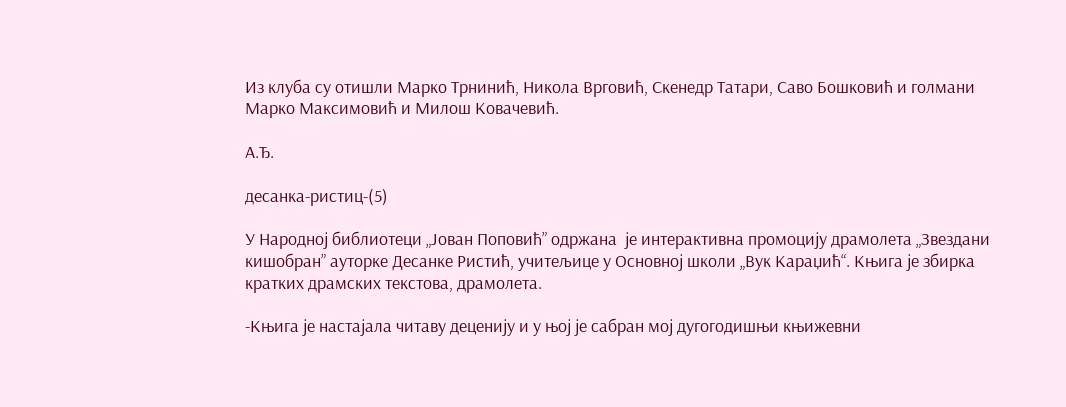Из клуба су отишли Марко Трнинић, Никола Врговић, Скенедр Татари, Саво Бошковић и голмани Марко Максимовић и Милош Ковачевић.

А.Ђ.

десанка-ристиц-(5)

У Народној библиотеци „Јован Поповић” одржана  је интерактивна промоцију драмолета „Звездани кишобран” ауторке Десанке Ристић, учитељице у Основној школи „Вук Караџић“. Књига је збирка кратких драмских текстова, драмолета.

-Књига је настајала читаву деценију и у њој је сабран мој дугогодишњи књижевни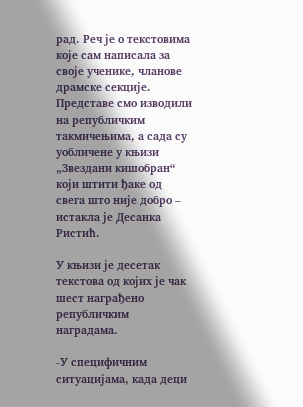рад. Реч је о текстовима које сам написала за своје ученике, чланове драмске секције. Представе смо изводили на републичким такмичењима, а сада су уобличене у књизи „Звездани кишобран“ који штити ђаке од свега што није добро – истакла је Десанка Ристић.

У књизи је десетак текстова од којих је чак шест награђено републичким наградама.

-У специфичним ситуацијама, када деци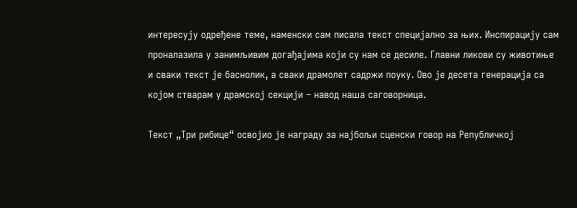интересују одређене теме, наменски сам писала текст специјално за њих. Инспирацију сам проналазила у занимљивим догађајима који су нам се десиле. Главни ликови су животиње и сваки текст је баснолик, а сваки драмолет садржи поуку. Ово је десета генерација са којом стварам у драмској секцији – навод наша саговорница.

Текст „Три рибице“ освојио је награду за најбољи сценски говор на Републичкој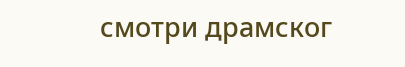смотри драмског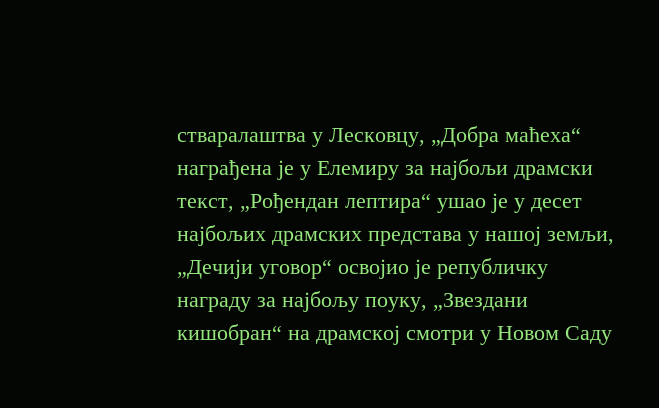стваралаштва у Лесковцу, „Добра маћеха“ награђена је у Елемиру за најбољи драмски текст, „Рођендан лептира“ ушао је у десет најбољих драмских представа у нашој земљи, „Дечији уговор“ освојио је републичку награду за најбољу поуку, „Звездани кишобран“ на драмској смотри у Новом Саду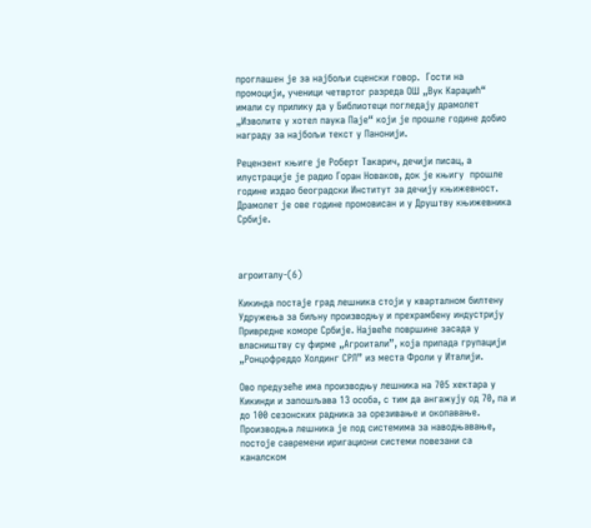проглашен је за најбољи сценски говор.  Гости на промоцији, ученици четвртог разреда ОШ „Вук Караџић“ имали су прилику да у Библиотеци погледају драмолет „Изволите у хотел паука Паје“ који је прошле године добио награду за најбољи текст у Панонији.

Рецензент књиге је Роберт Такарич, дечији писац, а илустрације је радио Горан Новаков, док је књигу  прошле године издао београдски Институт за дечију књижевност. Драмолет је ове године промовисан и у Друштву књижевника Србије.



агроиталy-(6)

Кикинда постаје град лешника стоји у кварталном билтену Удружења за биљну производњу и прехрамбену индустрију Привредне коморе Србије. Највеће површине засада у власништву су фирме „Агроитали”, која припада групацији „Ронцофреддо Холдинг СРЛ” из места Фроли у Италији.

Ово предузеће има производњу лешника на 705 хектара у Кикинди и запошљава 13 особа, с тим да ангажују од 70, па и до 100 сезонских радника за орезивање и окопавање. Производња лешника је под системима за наводњавање, постоје савремени иригациони системи повезани са каналском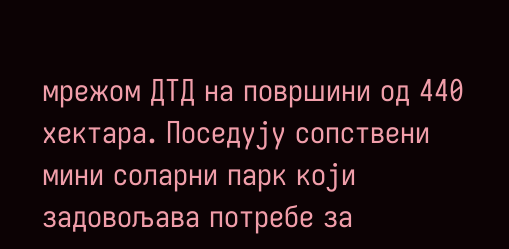мрежом ДТД на површини од 440 хектара. Поседују сопствени мини соларни парк који задовољава потребе за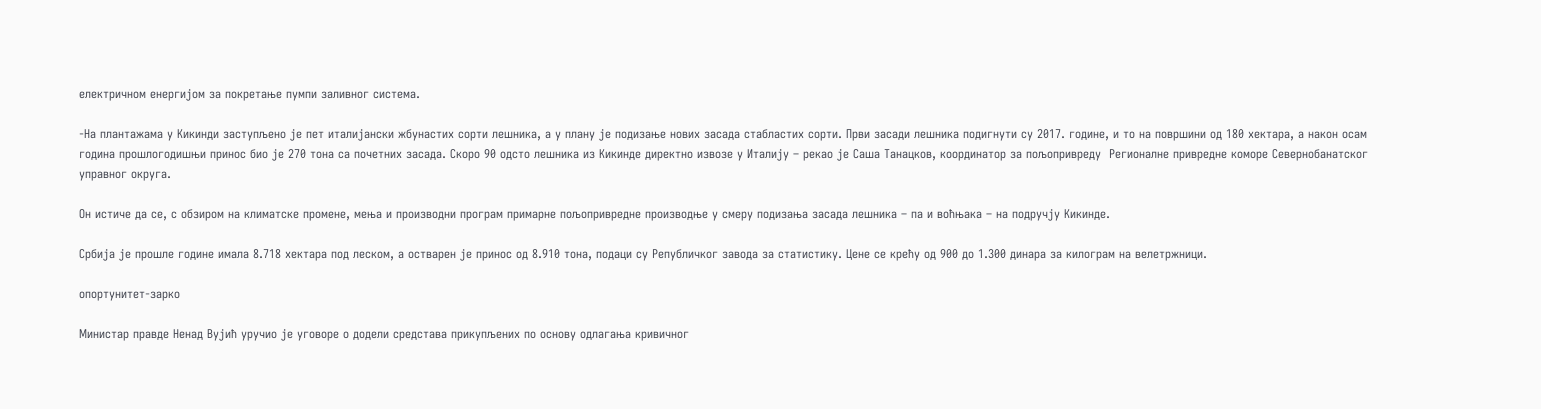електричном енергијом за покретање пумпи заливног система.

-На плантажама у Кикинди заступљено је пет италијански жбунастих сорти лешника, а у плану је подизање нових засада стабластих сорти. Први засади лешника подигнути су 2017. године, и то на површини од 180 хектара, а након осам година прошлогодишњи принос био је 270 тона са почетних засада. Скоро 90 одсто лешника из Кикинде директно извозе у Италију – рекао је Саша Танацков, координатор за пољопривреду  Регионалне привредне коморе Севернобанатског управног округа.

Он истиче да се, с обзиром на климатске промене, мења и производни програм примарне пољопривредне производње у смеру подизања засада лешника – па и воћњака – на подручју Кикинде.

Србија је прошле године имала 8.718 хектара под леском, а остварен је принос од 8.910 тона, подаци су Републичког завода за статистику. Цене се крећу од 900 до 1.300 динара за килограм на велетржници.

опортунитет-зарко

Министар правде Ненад Вујић уручио је уговоре о додели средстава прикупљених по основу одлагања кривичног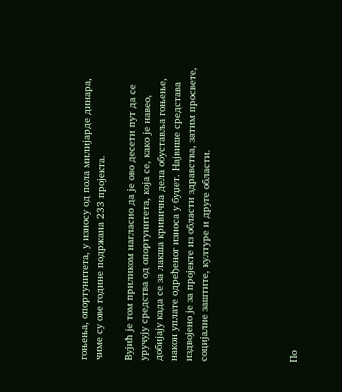гоњења, опортунитета, у износу од пола милијарде динара, чиме су ове године подржана 233 пројекта.

Вујић је том приликом нагласио да је ово десети пут да се уручују средства од опортунитета, која се, како је навео, добијају када се за лакша кривична дела обуставља гоњење, након уплате одређеног износа у буџет. Највише средстава издвојено је за пројекте из области здравства, затим просвете, социјалне заштите, културе и друге области.





По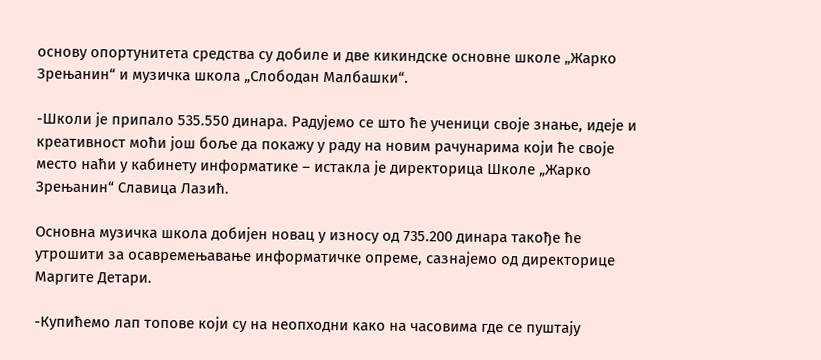основу опортунитета средства су добиле и две кикиндске основне школе „Жарко Зрењанин“ и музичка школа „Слободан Малбашки“.

-Школи је припало 535.550 динара. Радујемо се што ће ученици своје знање, идеје и креативност моћи још боље да покажу у раду на новим рачунарима који ће своје место наћи у кабинету информатике – истакла је директорица Школе „Жарко Зрењанин“ Славица Лазић.

Основна музичка школа добијен новац у износу од 735.200 динара такође ће утрошити за осавремењавање информатичке опреме, сазнајемо од директорице Маргите Детари.

-Купићемо лап топове који су на неопходни како на часовима где се пуштају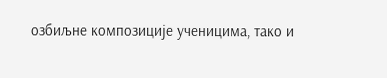озбиљне композиције ученицима, тако и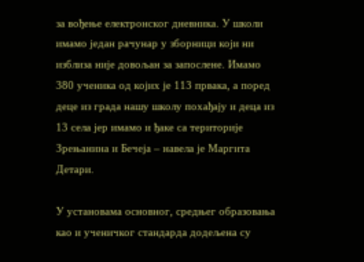за вођење електронског дневника. У школи имамо један рачунар у зборници који ни изблиза није довољан за запослене. Имамо 380 ученика од којих је 113 првака, а поред деце из града нашу школу похађају и деца из 13 села јер имамо и ђаке са територије Зрењанина и Бечеја – навела је Маргита Детари.

У установама основног, средњег образовања као и ученичког стандарда додељена су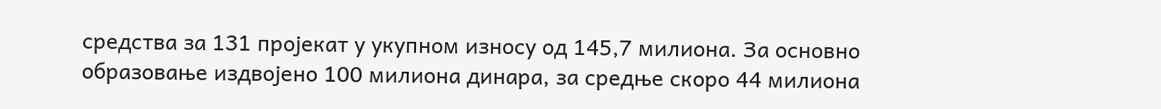средства за 131 пројекат у укупном износу од 145,7 милиона. За основно образовање издвојено 100 милиона динара, за средње скоро 44 милиона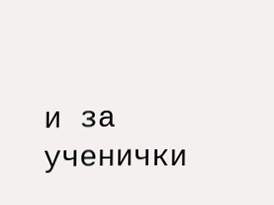и за ученички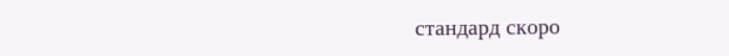стандард скоро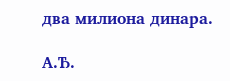два милиона динара.

А.Ђ.